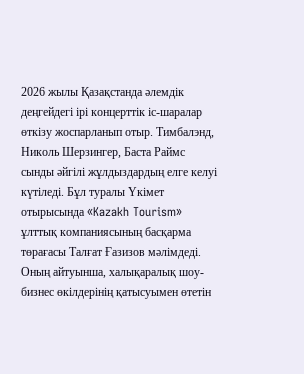2026 жылы Қазақстанда әлемдік деңгейдегі ірі концерттік іс-шаралар өткізу жоспарланып отыр. Тимбалэнд, Николь Шерзингер, Баста Раймс сынды әйгілі жұлдыздардың елге келуі күтіледі. Бұл туралы Үкімет отырысында «Kazakh Tourism» ұлттық компаниясының басқарма төрағасы Талғат Ғазизов мәлімдеді.
Оның айтуынша, халықаралық шоу-бизнес өкілдерінің қатысуымен өтетін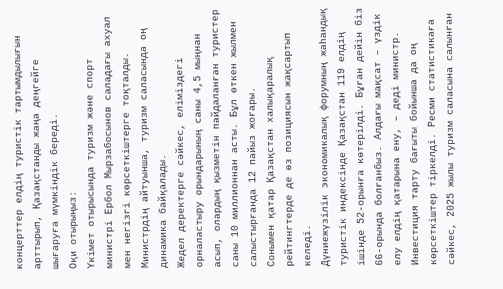концерттер елдің туристік тартымдылығын арттырып, Қазақстанды жаңа деңгейге шығаруға мүмкіндік береді.
Оқи отырыңыз:
Үкімет отырысында туризм және спорт министрі Ербол Мырзабосынов саладағы ахуал мен негізгі көрсеткіштерге тоқталды. Министрдің айтуынша, туризм саласында оң динамика байқалады.
Жедел деректерге сәйкес, еліміздегі орналастыру орындарының саны 4,5 мыңнан асып, олардың қызметін пайдаланған туристер саны 10 миллионнан асты. Бұл өткен жылмен салыстырғанда 12 пайыз жоғары.
Сонымен қатар Қазақстан халықаралық рейтингтерде де өз позициясын жақсартып келеді.
Дүниежүзілік экономикалық форумның жаһандық туристік индексінде Қазақстан 119 елдің ішінде 52-орынға көтерілді. Бұған дейін біз 66-орында болғанбыз. Алдағы мақсат – үздік елу елдің қатарына ену, – деді министр.
Инвестиция тарту бағыты бойынша да оң көрсеткіштер тіркелді. Ресми статистикаға сәйкес, 2025 жылы туризм саласына салынған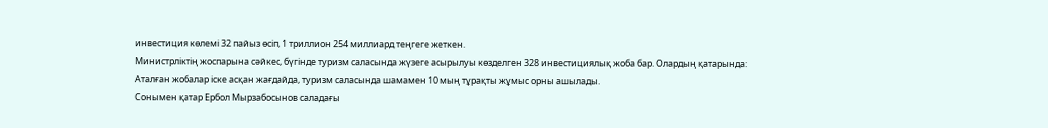инвестиция көлемі 32 пайыз өсіп, 1 триллион 254 миллиард теңгеге жеткен.
Министрліктің жоспарына сәйкес, бүгінде туризм саласында жүзеге асырылуы көзделген 328 инвестициялық жоба бар. Олардың қатарында:
Аталған жобалар іске асқан жағдайда, туризм саласында шамамен 10 мың тұрақты жұмыс орны ашылады.
Сонымен қатар Ербол Мырзабосынов саладағы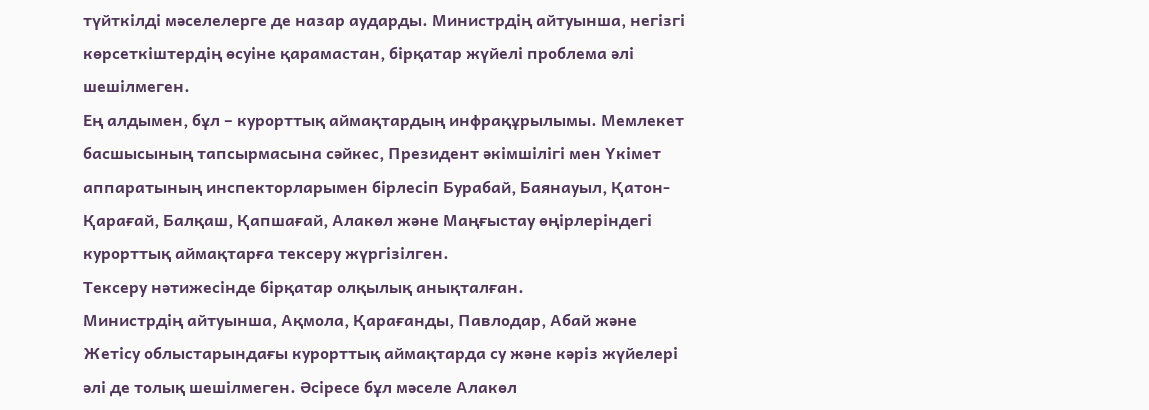түйткілді мәселелерге де назар аударды. Министрдің айтуынша, негізгі көрсеткіштердің өсуіне қарамастан, бірқатар жүйелі проблема әлі шешілмеген.
Ең алдымен, бұл – курорттық аймақтардың инфрақұрылымы. Мемлекет басшысының тапсырмасына сәйкес, Президент әкімшілігі мен Үкімет аппаратының инспекторларымен бірлесіп Бурабай, Баянауыл, Қатон-Қарағай, Балқаш, Қапшағай, Алакөл және Маңғыстау өңірлеріндегі курорттық аймақтарға тексеру жүргізілген.
Тексеру нәтижесінде бірқатар олқылық анықталған.
Министрдің айтуынша, Ақмола, Қарағанды, Павлодар, Абай және Жетісу облыстарындағы курорттық аймақтарда су және кәріз жүйелері әлі де толық шешілмеген. Әсіресе бұл мәселе Алакөл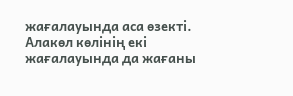жағалауында аса өзекті.
Алакөл көлінің екі жағалауында да жағаны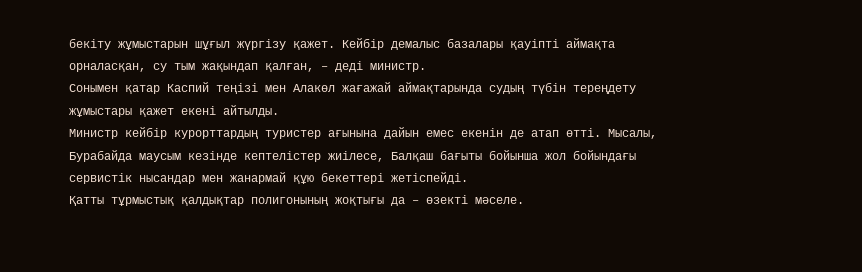бекіту жұмыстарын шұғыл жүргізу қажет. Кейбір демалыс базалары қауіпті аймақта орналасқан, су тым жақындап қалған, – деді министр.
Сонымен қатар Каспий теңізі мен Алакөл жағажай аймақтарында судың түбін тереңдету жұмыстары қажет екені айтылды.
Министр кейбір курорттардың туристер ағынына дайын емес екенін де атап өтті. Мысалы, Бурабайда маусым кезінде кептелістер жиілесе, Балқаш бағыты бойынша жол бойындағы сервистік нысандар мен жанармай құю бекеттері жетіспейді.
Қатты тұрмыстық қалдықтар полигонының жоқтығы да – өзекті мәселе.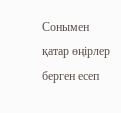Сонымен қатар өңірлер берген есеп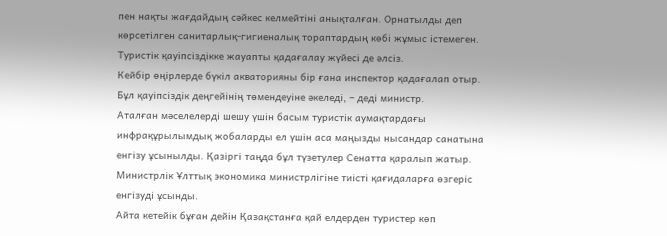пен нақты жағдайдың сәйкес келмейтіні анықталған. Орнатылды деп көрсетілген санитарлық-гигиеналық тораптардың көбі жұмыс істемеген.
Туристік қауіпсіздікке жауапты қадағалау жүйесі де әлсіз.
Кейбір өңірлерде бүкіл акваторияны бір ғана инспектор қадағалап отыр. Бұл қауіпсіздік деңгейінің төмендеуіне әкеледі, – деді министр.
Аталған мәселелерді шешу үшін басым туристік аумақтардағы инфрақұрылымдық жобаларды ел үшін аса маңызды нысандар санатына енгізу ұсынылды. Қазіргі таңда бұл түзетулер Сенатта қаралып жатыр. Министрлік Ұлттық экономика министрлігіне тиісті қағидаларға өзгеріс енгізуді ұсынды.
Айта кетейік бұған дейін Қазақстанға қай елдерден туристер көп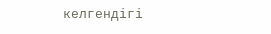келгендігі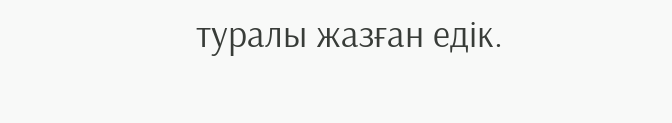туралы жазған едік.